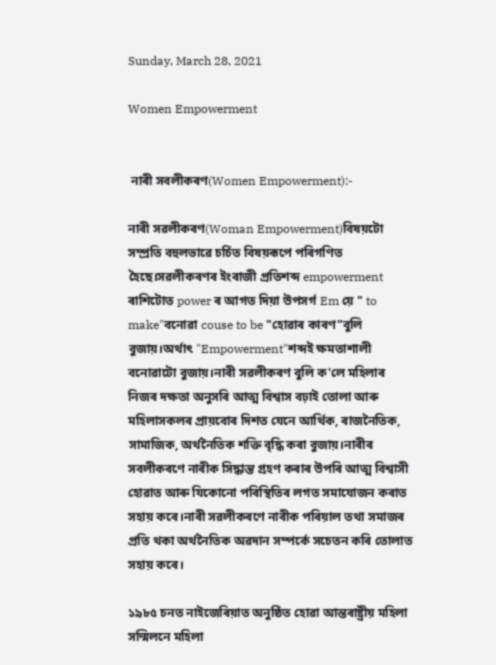Sunday, March 28, 2021

Women Empowerment


 নাৰী সবলীকৰণ(Women Empowerment):-

নাৰী সৱলীকৰণ(Woman Empowerment)বিষয়টো সম্প্ৰতি বহুলভাৱে চৰ্চিত বিষয়ৰূপে পৰিগণিত হৈছে।সৱলীকৰণৰ ইংৰাজী প্ৰতিশব্দ empowerment ৰাশিটোত power ৰ আগত দিয়া উপসৰ্গ Em য়ে " to make"বনোৱা couse to be "হোৱাৰ কাৰণ"বুলি বুজায়।অৰ্থাৎ "Empowerment"শব্দই ক্ষমতাশালী বনোৱাটো বুজায়।নাৰী সৱলীকৰণ বুলি ক'লে মহিলাৰ নিজৰ দক্ষতা অনুসৰি আত্ম বিশ্বাস বঢ়াই তোলা আৰু মহিলাসকলৰ প্ৰায়বোৰ দিশত যেনে আৰ্থিক, ৰাজনৈতিক, সামাজিক, অৰ্থনৈতিক শক্তি বৃদ্ধি কৰা বুজায়।নাৰীৰ সবলীকৰণে নাৰীক সিদ্ধান্ত গ্ৰহণ কৰাৰ উপৰি আত্ম বিশ্বাসী হোৱাত আৰু যিকোনো পৰিস্থিতিৰ লগত সমাযোজন কৰাত সহায় কৰে।নাৰী সৱলীকৰণে নাৰীক পৰিয়াল তথা সমাজৰ প্ৰতি থকা অৰ্থনৈতিক অৱদান সম্পৰ্কে সচেতন কৰি তোলাত সহায় কৰে।

১৯৮৫ চনত নাইজেৰিয়াত অনুষ্ঠিত হোৱা আন্তৰাষ্ট্ৰীয় মহিলা সন্মিলনে মহিলা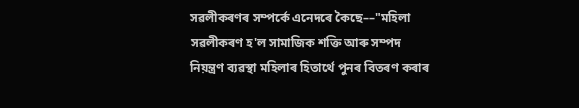সৱলীকৰণৰ সম্পৰ্কে এনেদৰে কৈছে––"মহিলা সৱলীকৰণ হ'ল সামাজিক শক্তি আৰু সম্পদ নিয়ন্ত্ৰণ ব্যৱস্থা মহিলাৰ হিতাৰ্থে পুনৰ বিতৰণ কৰাৰ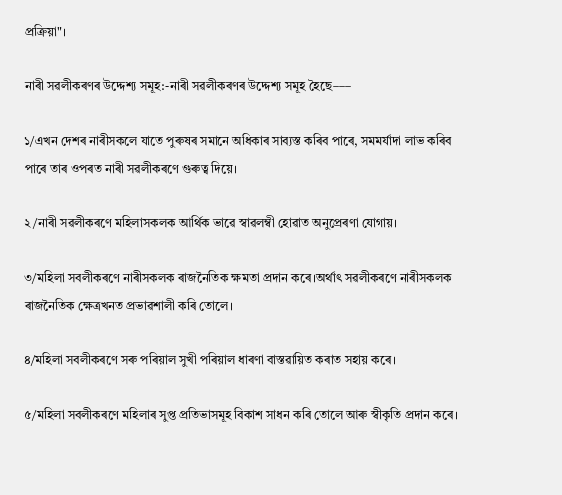প্ৰক্ৰিয়া"।

নাৰী সৱলীকৰণৰ উদ্দেশ্য সমূহ:-নাৰী সৱলীকৰণৰ উদ্দেশ্য সমূহ হৈছে–––

১/এখন দেশৰ নাৰীসকলে যাতে পুৰুষৰ সমানে অধিকাৰ সাব্যস্ত কৰিব পাৰে, সমমৰ্যাদা লাভ কৰিব পাৰে তাৰ ওপৰত নাৰী সৱলীকৰণে গুৰুত্ব দিয়ে।

২/নাৰী সৱলীকৰণে মহিলাসকলক আৰ্থিক ভাৱে স্বাৱলম্বী হোৱাত অনুপ্ৰেৰণা যোগায়।

৩/মহিলা সবলীকৰণে নাৰীসকলক ৰাজনৈতিক ক্ষমতা প্ৰদান কৰে।অৰ্থাৎ সৱলীকৰণে নাৰীসকলক ৰাজনৈতিক ক্ষেত্ৰখনত প্ৰভাৱশালী কৰি তোলে।

৪/মহিলা সবলীকৰণে সৰু পৰিয়াল সুখী পৰিয়াল ধাৰণা বাস্তৱায়িত কৰাত সহায় কৰে।

৫/মহিলা সবলীকৰণে মহিলাৰ সুপ্ত প্ৰতিভাসমূহ বিকাশ সাধন কৰি তোলে আৰু স্বীকৃতি প্ৰদান কৰে।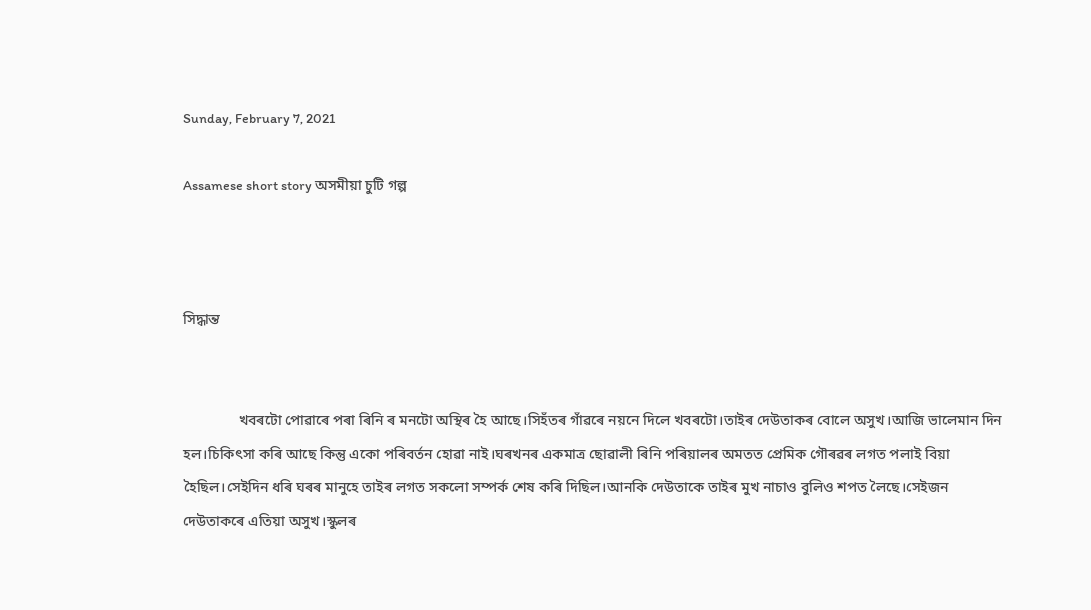Sunday, February 7, 2021

Assamese short story অসমীয়া চুটি গল্প



সিদ্ধান্ত


               খবৰটো পোৱাৰে পৰা ৰিনি ৰ মনটো অস্থিৰ হৈ আছে।সিহঁতৰ গাঁৱৰে নয়নে দিলে খবৰটো।তাইৰ দেউতাকৰ বোলে অসুখ।আজি ভালেমান দিন হল।চিকিৎসা কৰি আছে কিন্তু একো পৰিবৰ্তন হোৱা নাই।ঘৰখনৰ একমাত্ৰ ছোৱালী ৰিনি পৰিয়ালৰ অমতত প্ৰেমিক গৌৰৱৰ লগত পলাই বিয়া হৈছিল।সেইদিন ধৰি ঘৰৰ মানুহে তাইৰ লগত সকলো সম্পৰ্ক শেষ কৰি দিছিল।আনকি দেউতাকে তাইৰ মুখ নাচাও বুলিও শপত লৈছে।সেইজন দেউতাকৰে এতিয়া অসুখ।স্কুলৰ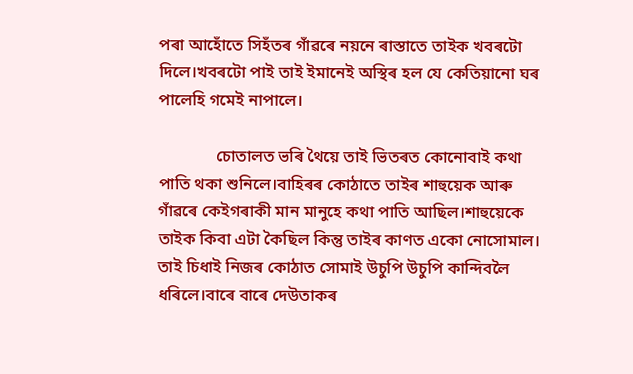পৰা আহোঁতে সিহঁতৰ গাঁৱৰে নয়নে ৰাস্তাতে তাইক খবৰটো দিলে।খবৰটো পাই তাই ইমানেই অস্থিৰ হল যে কেতিয়ানো ঘৰ পালেহি গমেই নাপালে।

              চোতালত ভৰি থৈয়ে তাই ভিতৰত কোনোবাই কথা পাতি থকা শুনিলে।বাহিৰৰ কোঠাতে তাইৰ শাহুয়েক আৰু গাঁৱৰে কেইগৰাকী মান মানুহে কথা পাতি আছিল।শাহুয়েকে তাইক কিবা এটা কৈছিল কিন্তু তাইৰ কাণত একো নোসোমাল। তাই চিধাই নিজৰ কোঠাত সোমাই উচুপি উচুপি কান্দিবলৈ ধৰিলে।বাৰে বাৰে দেউতাকৰ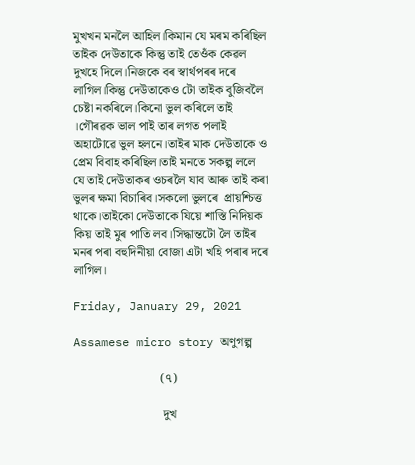মুখখন মনলৈ আহিল।কিমান যে মৰম কৰিছিল তাইক দেউতাকে কিন্তু তাই তেওঁক কেৱল দুখহে দিলে।নিজকে বৰ স্বার্থপৰৰ দৰে লাগিল।কিন্তু দেউতাকেও টো তাইক বুজিবলৈ চেষ্টা নকৰিলে।কিনো ভুল কৰিলে তাই ।গৌৰৱক ভাল পাই তাৰ লগত পলাই অহাটোৱে ভুল হলনে।তাইৰ মাক দেউতাকে ও প্ৰেম বিবাহ কৰিছিল।তাই মনতে সকল্প ললে যে তাই দেউতাকৰ ওচৰলৈ যাব আৰু তাই কৰা ভুলৰ ক্ষমা বিচাৰিব।সকলো ভুলৰে  প্ৰায়শ্চিত্ত থাকে।তাইকো দেউতাকে যিয়ে শাস্তি নিদিয়ক কিয় তাই মুৰ পাতি লব।সিদ্ধান্তটো লৈ তাইৰ মনৰ পৰা বহুদিনীয়া বোজা এটা খহি পৰাৰ দৰে লাগিল।

Friday, January 29, 2021

Assamese micro story অণুগল্প

                            (৭)

                             দুখ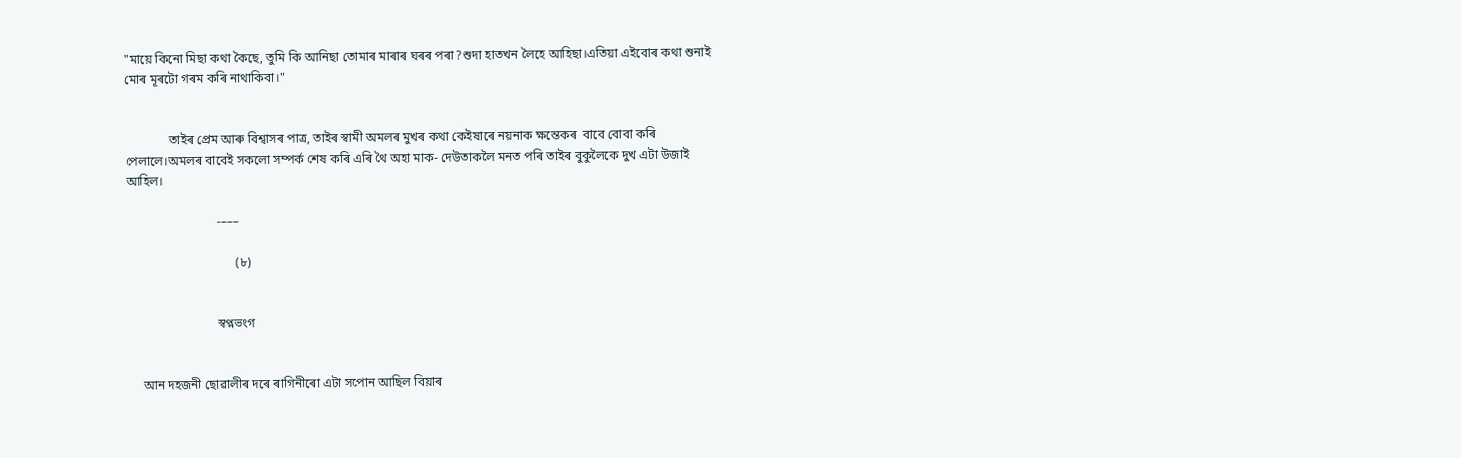"মায়ে কিনো মিছা কথা কৈছে, তুমি কি আনিছা তোমাৰ মাৰাৰ ঘৰৰ পৰা?শুদা হাতখন লৈহে আহিছা।এতিয়া এইবোৰ কথা শুনাই মোৰ মূৰটো গৰম কৰি নাথাকিবা।"


              তাইৰ প্ৰেম আৰু বিশ্বাসৰ পাত্ৰ, তাইৰ স্বামী অমলৰ মুখৰ কথা কেইষাৰে নয়নাক ক্ষন্তেকৰ  বাবে বোবা কৰি পেলালে।অমলৰ বাবেই সকলো সম্পৰ্ক শেষ কৰি এৰি থৈ অহা মাক- দেউতাকলৈ মনত পৰি তাইৰ বুকুলৈকে দুখ এটা উজাই আহিল।

                             -–––

                                   (৮)


                             স্বপ্নভংগ


     আন দহজনী ছোৱালীৰ দৰে ৰাগিনীৰো এটা সপোন আছিল বিয়াৰ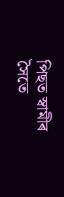পিছত স্বামীৰ সৈতে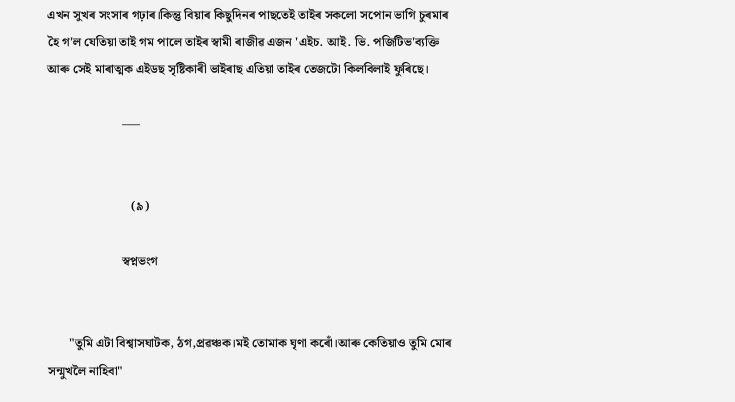এখন সুখৰ সংসাৰ গঢ়াৰ।কিন্তু বিয়াৰ কিছুদিনৰ পাছতেই তাইৰ সকলো সপোন ভাগি চুৰমাৰ হৈ গ'ল যেতিয়া তাই গম পালে তাইৰ স্বামী ৰাজীৱ এজন 'এইচ. আই. ভি. পজিটিভ'ব্যক্তি আৰু সেই মাৰাত্মক এইডছ সৃষ্টিকাৰী ভাইৰাছ এতিয়া তাইৰ তেজটো কিলবিলাই ফুৰিছে।

                        –––


                           (৯)

                        স্বপ্নভংগ


       "তুমি এটা বিশ্বাসঘাটক, ঠগ,প্ৰৱঞ্চক।মই তোমাক ঘৃণা কৰোঁ।আৰু কেতিয়াও তুমি মোৰ সন্মুখলৈ নাহিবা"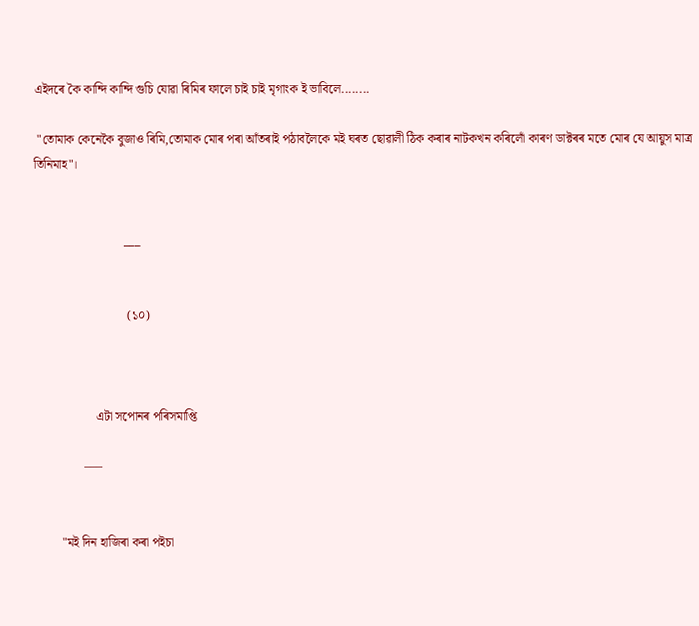এইদৰে কৈ কান্দি কান্দি গুচি যোৱা ৰিমিৰ ফালে চাই চাই মৃগাংক ই ভাবিলে........

 "তোমাক কেনেকৈ বুজাও ৰিমি,তোমাক মোৰ পৰা আঁতৰাই পঠাবলৈকে মই ঘৰত ছোৱালী ঠিক কৰাৰ নাটকখন কৰিলোঁ কাৰণ ডাক্টৰৰ মতে মোৰ যে আয়ুস মাত্ৰ তিনিমাহ"।


                             ___


                              (১০)



                    এটা সপোনৰ পৰিসমাপ্তি

                –––


         "মই দিন হাজিৰা কৰা পইচা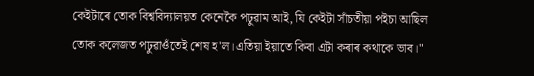কেইটাৰে তোক বিশ্ববিদ্যালয়ত কেনেকৈ পঢ়ুৱাম আই, যি কেইটা সাঁচতীয়া পইচা আছিল তোক কলেজত পঢ়ুৱাওঁতেই শেষ হ'ল।এতিয়া ইয়াতে কিবা এটা কৰাৰ কথাকে ভাব।"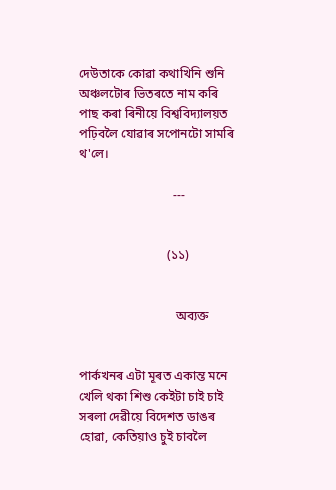দেউতাকে কোৱা কথাখিনি শুনি অঞ্চলটোৰ ভিতৰতে নাম কৰি পাছ কৰা ৰিনীয়ে বিশ্ববিদ্যালয়ত পঢ়িবলৈ যোৱাৰ সপোনটো সামৰি থ'লে।

                              ---


                            (১১)


                               অব্যক্ত


পার্কখনৰ এটা মূৰত একান্ত মনে খেলি থকা শিশু কেইটা চাই চাই সৰলা দেৱীয়ে বিদেশত ডাঙৰ হোৱা, কেতিয়াও চুই চাবলৈ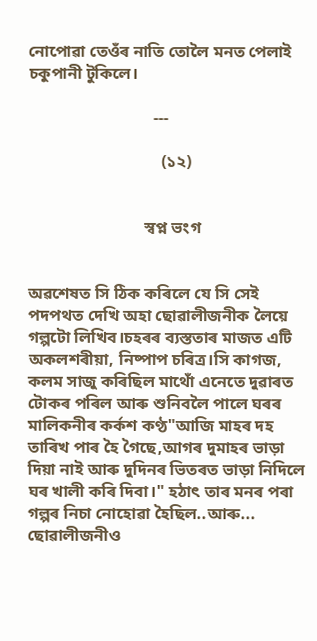নোপোৱা তেওঁৰ নাতি তোলৈ মনত পেলাই চকুপানী টুকিলে।

                              ---

                                (১২)


                            স্বপ্ন ভংগ


অৱশেষত সি ঠিক কৰিলে যে সি সেই পদপথত দেখি অহা ছোৱালীজনীক লৈয়ে গল্পটো লিখিব।চহৰৰ ব্যস্ততাৰ মাজত এটি অকলশৰীয়া, নিষ্পাপ চৰিত্ৰ।সি কাগজ, কলম সাজু কৰিছিল মাথোঁ এনেতে দুৱাৰত টোকৰ পৰিল আৰু শুনিবলৈ পালে ঘৰৰ মালিকনীৰ কৰ্কশ কণ্ঠ"আজি মাহৰ দহ তাৰিখ পাৰ হৈ গৈছে,আগৰ দুমাহৰ ভাড়া দিয়া নাই আৰু দুদিনৰ ভিতৰত ভাড়া নিদিলে ঘৰ খালী কৰি দিবা।" হঠাৎ তাৰ মনৰ পৰা গল্পৰ নিচা নোহোৱা হৈছিল..আৰু...  ছোৱালীজনীও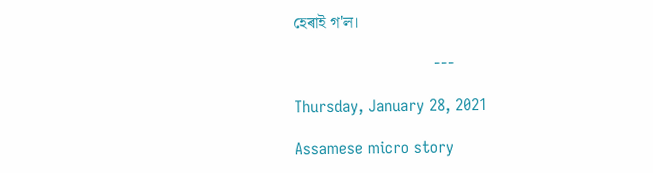হেৰাই গ'ল।

                            ---

Thursday, January 28, 2021

Assamese micro story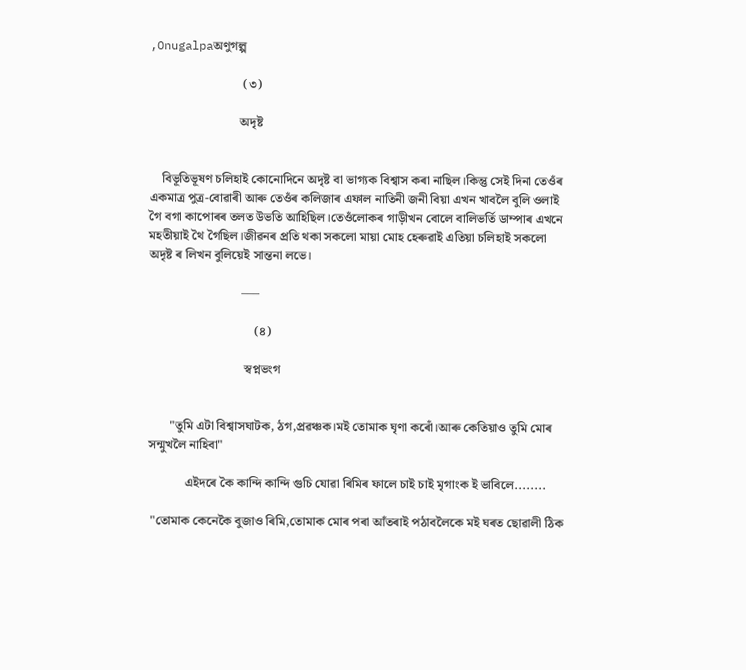,Onugalpaঅণুগল্প

                              (৩)

                             অদৃষ্ট


    বিভূতিভূষণ চলিহাই কোনোদিনে অদৃষ্ট বা ভাগ্যক বিশ্বাস কৰা নাছিল।কিন্তু সেই দিনা তেওঁৰ একমাত্ৰ পুত্ৰ-বোৱাৰী আৰু তেওঁৰ কলিজাৰ এফাল নাতিনী জনী বিয়া এখন খাবলৈ বুলি ওলাই গৈ বগা কাপোৰৰ তলত উভতি আহিছিল।তেওঁলোকৰ গাড়ীখন বোলে বালিভৰ্তি ডাম্পাৰ এখনে মহতীয়াই থৈ গৈছিল।জীৱনৰ প্ৰতি থকা সকলো মায়া মোহ হেৰুৱাই এতিয়া চলিহাই সকলো অদৃষ্ট ৰ লিখন বুলিয়েই সান্তনা লভে।

                              –––

                                  (৪)

                               স্বপ্নভংগ


       "তুমি এটা বিশ্বাসঘাটক, ঠগ,প্ৰৱঞ্চক।মই তোমাক ঘৃণা কৰোঁ।আৰু কেতিয়াও তুমি মোৰ সন্মুখলৈ নাহিবা"

            এইদৰে কৈ কান্দি কান্দি গুচি যোৱা ৰিমিৰ ফালে চাই চাই মৃগাংক ই ভাবিলে........

 "তোমাক কেনেকৈ বুজাও ৰিমি,তোমাক মোৰ পৰা আঁতৰাই পঠাবলৈকে মই ঘৰত ছোৱালী ঠিক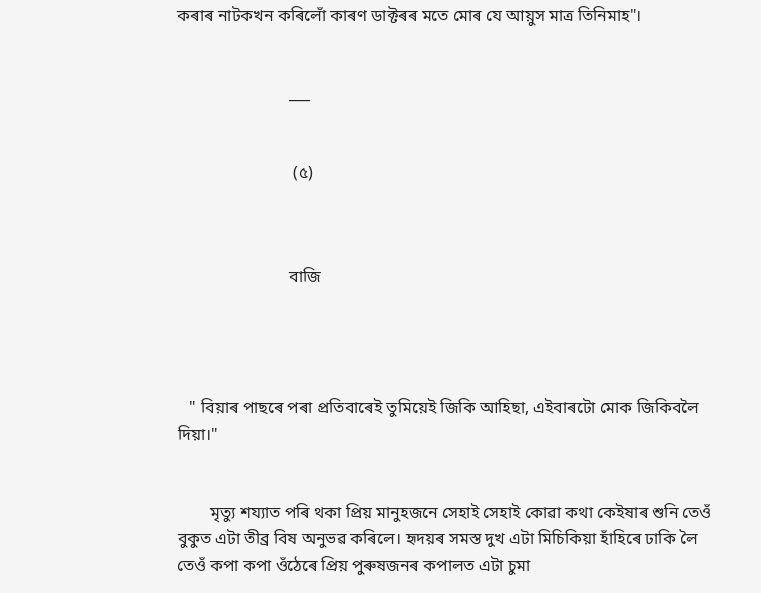কৰাৰ নাটকখন কৰিলোঁ কাৰণ ডাক্টৰৰ মতে মোৰ যে আয়ুস মাত্ৰ তিনিমাহ"।


                           ___


                            (৫)



                           বাজি




   " বিয়াৰ পাছৰে পৰা প্ৰতিবাৰেই তুমিয়েই জিকি আহিছা, এইবাৰটো মোক জিকিবলৈ দিয়া।"


        মৃত্যু শয্যাত পৰি থকা প্রিয় মানুহজনে সেহাই সেহাই কোৱা কথা কেইষাৰ শুনি তেওঁ বুকুত এটা তীব্ৰ বিষ অনুভৱ কৰিলে। হৃদয়ৰ সমস্ত দুখ এটা মিচিকিয়া হাঁহিৰে ঢাকি লৈ তেওঁ কপা কপা ওঁঠেৰে প্রিয় পুৰুষজনৰ কপালত এটা চুমা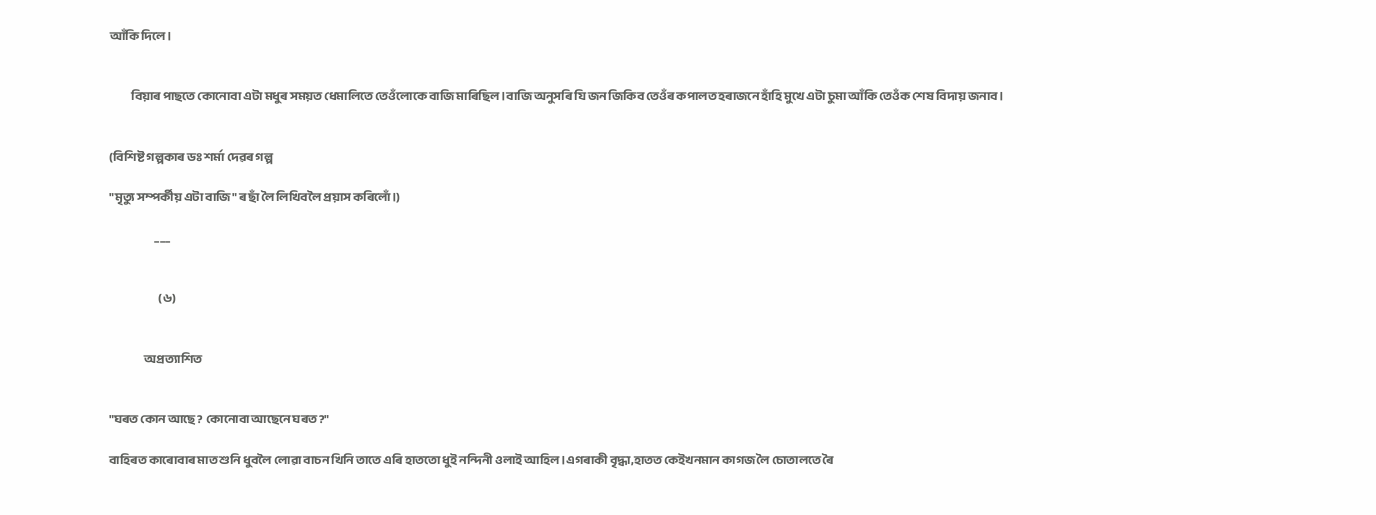আঁকি দিলে।


           বিয়াৰ পাছতে কোনোবা এটা মধুৰ সময়ত ধেমালিতে তেওঁলোকে বাজি মাৰিছিল।বাজি অনুসৰি যি জন জিকিব তেওঁৰ কপালত হৰাজনে হাঁহি মুখে এটা চুমা আঁকি তেওঁক শেষ বিদায় জনাব।


(বিশিষ্ট গল্পকাৰ ডঃ শৰ্মা দেৱৰ গল্প

"মৃত্যু সম্পৰ্কীয় এটা বাজি" ৰ ছাঁ লৈ লিখিবলৈ প্ৰয়াস কৰিলোঁ।)

                       ___


                         (৬)


                  অপ্ৰত্যাশিত


"ঘৰত কোন আছে? কোনোবা আছেনে ঘৰত?"

বাহিৰত কাৰোবাৰ মাত শুনি ধুবলৈ লোৱা বাচন খিনি তাতে এৰি হাততো ধুই নন্দিনী ওলাই আহিল।এগৰাকী বৃদ্ধা,হাতত কেইখনমান কাগজ লৈ চোতালতে ৰৈ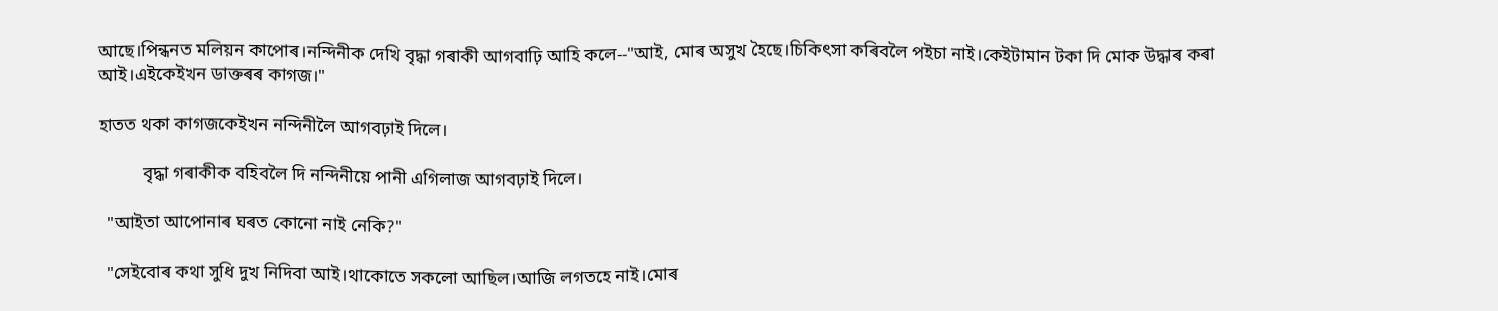আছে।পিন্ধনত মলিয়ন কাপোৰ।নন্দিনীক দেখি বৃদ্ধা গৰাকী আগবাঢ়ি আহি কলে--"আই, মোৰ অসুখ হৈছে।চিকিৎসা কৰিবলৈ পইচা নাই।কেইটামান টকা দি মোক উদ্ধাৰ কৰা আই।এইকেইখন ডাক্তৰৰ কাগজ।"

হাতত থকা কাগজকেইখন নন্দিনীলৈ আগবঢ়াই দিলে।

          বৃদ্ধা গৰাকীক বহিবলৈ দি নন্দিনীয়ে পানী এগিলাজ আগবঢ়াই দিলে।

  "আইতা আপোনাৰ ঘৰত কোনো নাই নেকি?"

  "সেইবোৰ কথা সুধি দুখ নিদিবা আই।থাকোতে সকলো আছিল।আজি লগতহে নাই।মোৰ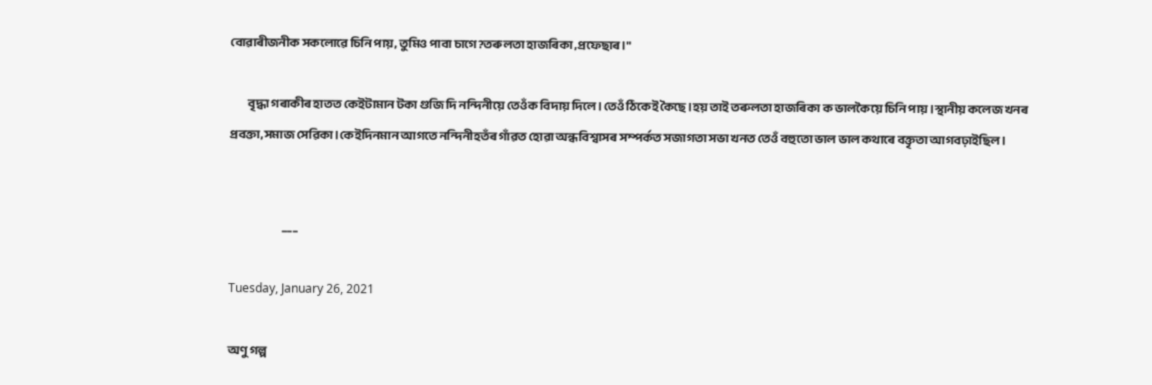বোৱাৰীজনীক সকলোৱে চিনি পায়, তুমিও পাবা চাগে?তৰুলতা হাজৰিকা ,প্ৰফেছাৰ।"

         বৃদ্ধা গৰাকীৰ হাতত কেইটামান টকা গুজি দি নন্দিনীয়ে তেওঁক বিদায় দিলে।তেওঁ ঠিকেই কৈছে।হয় তাই তৰুলতা হাজৰিকা ক ভালকৈয়ে চিনি পায়।স্থানীয় কলেজ খনৰ প্ৰবক্তা,সমাজ সেৱিকা।কেইদিনমান আগতে নন্দিনীহতঁৰ গাঁৱত হোৱা অন্ধবিশ্বাসৰ সম্পৰ্কত সজাগতা সভা খনত তেওঁ বহুতো ভাল ভাল কথাৰে বক্তৃতা আগবঢ়াইছিল।


                           ___

Tuesday, January 26, 2021

অণু গল্প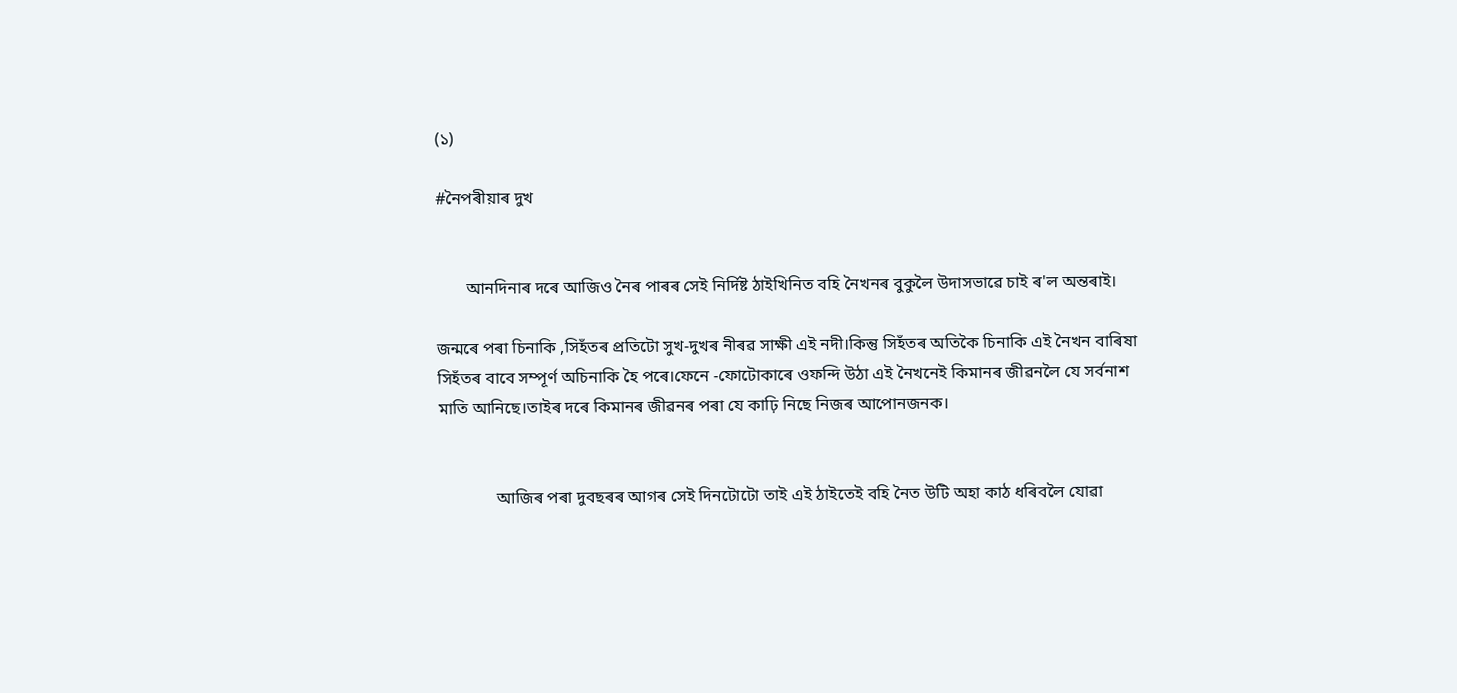(১)

#নৈপৰীয়াৰ দুখ


       আনদিনাৰ দৰে আজিও নৈৰ পাৰৰ সেই নিৰ্দিষ্ট ঠাইখিনিত বহি নৈখনৰ বুকুলৈ উদাসভাৱে চাই ৰ'ল অন্তৰাই।

জন্মৰে পৰা চিনাকি ,সিহঁতৰ প্ৰতিটো সুখ-দুখৰ নীৰৱ সাক্ষী এই নদী।কিন্তু সিহঁতৰ অতিকৈ চিনাকি এই নৈখন বাৰিষা সিহঁতৰ বাবে সম্পূৰ্ণ অচিনাকি হৈ পৰে।ফেনে -ফোটোকাৰে ওফন্দি উঠা এই নৈখনেই কিমানৰ জীৱনলৈ যে সর্বনাশ মাতি আনিছে।তাইৰ দৰে কিমানৰ জীৱনৰ পৰা যে কাঢ়ি নিছে নিজৰ আপোনজনক।


              আজিৰ পৰা দুবছৰৰ আগৰ সেই দিনটোটো তাই এই ঠাইতেই বহি নৈত উটি অহা কাঠ ধৰিবলৈ যোৱা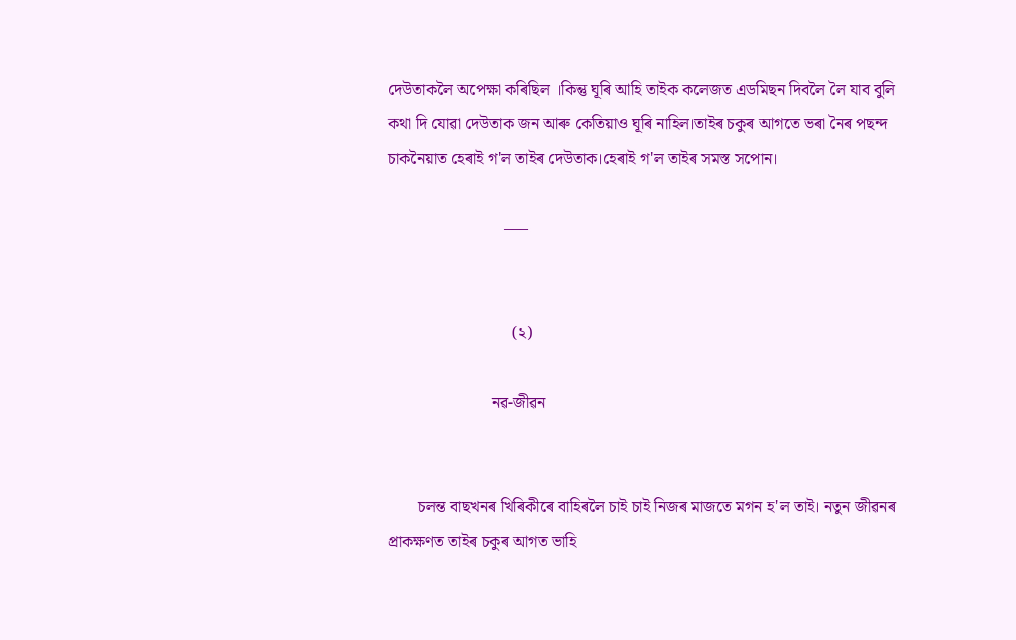দেউতাকলৈ অপেক্ষা কৰিছিল ।কিন্তু ঘূৰি আহি তাইক কলেজত এডমিছন দিবলৈ লৈ যাব বুলি কথা দি যোৱা দেউতাক জন আৰু কেতিয়াও ঘূৰি নাহিল।তাইৰ চকুৰ আগতে ভৰা নৈৰ পছন্দ চাকনৈয়াত হেৰাই গ'ল তাইৰ দেউতাক।হেৰাই গ'ল তাইৰ সমস্ত সপোন।

                            –––


                              (২)

                         নৱ-জীৱন


       চলন্ত বাছখনৰ খিৰিকীৰে বাহিৰলৈ চাই চাই নিজৰ মাজতে মগন হ'ল তাই। নতুন জীৱনৰ প্ৰাকক্ষণত তাইৰ চকুৰ আগত ভাহি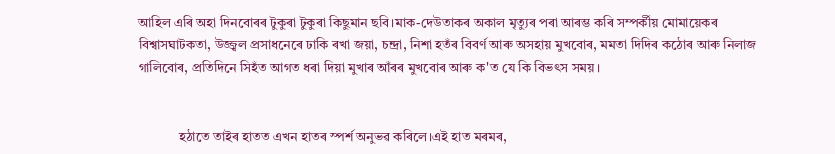আহিল এৰি অহা দিনবোৰৰ টুকুৰা টুকুৰা কিছুমান ছবি।মাক-দেউতাকৰ অকাল মৃত্যুৰ পৰা আৰম্ভ কৰি সম্পৰ্কীয় মোমায়েকৰ বিশ্বাসঘাটকতা, উজ্জ্বল প্ৰসাধনেৰে ঢাকি ৰখা জয়া, চন্দ্ৰা, নিশা হতঁৰ বিবৰ্ণ আৰু অসহায় মুখবোৰ, মমতা দিদিৰ কঠোৰ আৰু নিলাজ গালিবোৰ, প্ৰতিদিনে সিহঁত আগত ধৰা দিয়া মুখাৰ আঁৰৰ মুখবোৰ আৰু ক'ত যে কি বিভৎস সময়।


            হঠাতে তাইৰ হাতত এখন হাতৰ স্পৰ্শ অনুভৱ কৰিলে।এই হাত মৰমৰ,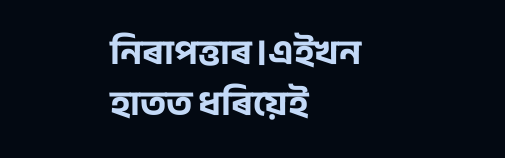নিৰাপত্তাৰ।এইখন হাতত ধৰিয়েই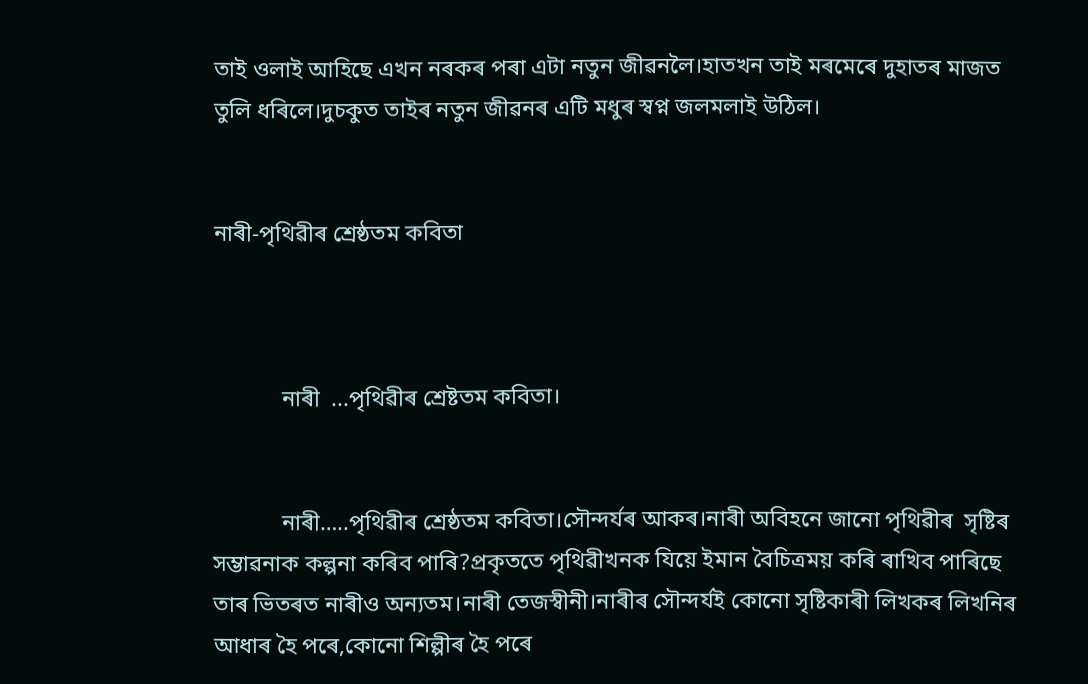তাই ওলাই আহিছে এখন নৰকৰ পৰা এটা নতুন জীৱনলৈ।হাতখন তাই মৰমেৰে দুহাতৰ মাজত তুলি ধৰিলে।দুচকুত তাইৰ নতুন জীৱনৰ এটি মধুৰ স্বপ্ন জলমলাই উঠিল।


নাৰী-পৃথিৱীৰ শ্ৰেষ্ঠতম কবিতা



            নাৰী  ...পৃথিৱীৰ শ্রেষ্টতম কবিতা।


            নাৰী…..পৃথিৱীৰ শ্ৰেষ্ঠতম কবিতা।সৌন্দৰ্যৰ আকৰ।নাৰী অবিহনে জানো পৃথিৱীৰ  সৃষ্টিৰ সম্ভাৱনাক কল্পনা কৰিব পাৰি?প্ৰকৃততে পৃথিৱীখনক যিয়ে ইমান বৈচিত্ৰময় কৰি ৰাখিব পাৰিছে তাৰ ভিতৰত নাৰীও অন্যতম।নাৰী তেজস্বীনী।নাৰীৰ সৌন্দৰ্যই কোনো সৃষ্টিকাৰী লিখকৰ লিখনিৰ আধাৰ হৈ পৰে,কোনো শিল্পীৰ হৈ পৰে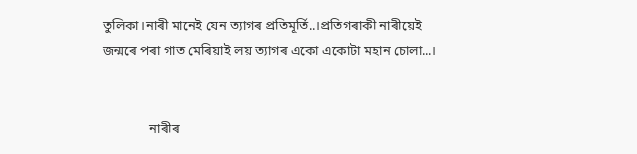তুলিকা।নাৰী মানেই যেন ত্যাগৰ প্ৰতিমূৰ্তি..।প্ৰতিগৰাকী নাৰীয়েই জন্মৰে পৰা গাত মেৰিয়াই লয় ত্যাগৰ একো একোটা মহান চোলা...।


              নাৰীৰ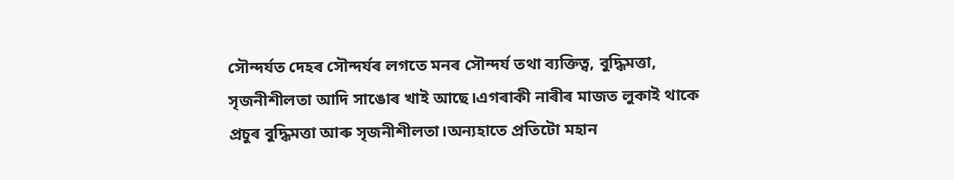সৌন্দৰ্যত দেহৰ সৌন্দৰ্যৰ লগতে মনৰ সৌন্দৰ্য তথা ব্যক্তিত্ব, বুদ্ধিমত্তা, সৃজনীশীলতা আদি সাঙোৰ খাই আছে।এগৰাকী নাৰীৰ মাজত লুকাই থাকে প্ৰচুৰ বুদ্ধিমত্তা আৰু সৃজনীশীলতা।অন্যহাতে প্ৰতিটো মহান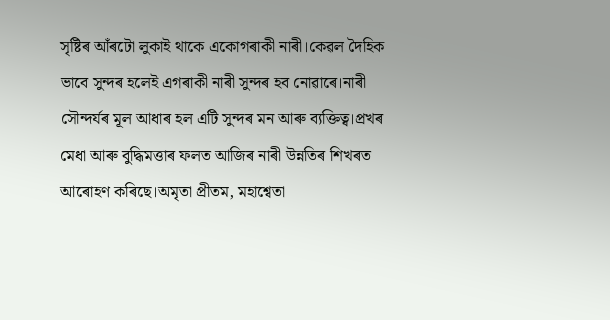সৃষ্টিৰ আঁৰটো লুকাই থাকে একোগৰাকী নাৰী।কেৱল দৈহিক ভাবে সুন্দৰ হলেই এগৰাকী নাৰী সুন্দৰ হব নোৱাৰে।নাৰী সৌন্দৰ্যৰ মূল আধাৰ হল এটি সুন্দৰ মন আৰু ব্যক্তিত্ব।প্ৰখৰ মেধা আৰু বুদ্ধিমত্তাৰ ফলত আজিৰ নাৰী উন্নতিৰ শিখৰত আৰোহণ কৰিছে।অমৃতা প্ৰীতম, মহাশ্বেতা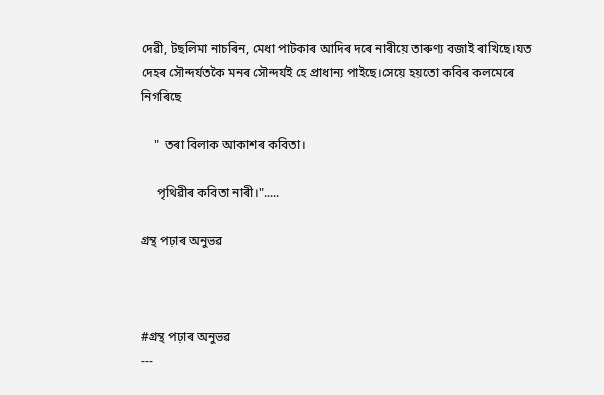দেৱী, টছলিমা নাচৰিন, মেধা পাটকাৰ আদিৰ দৰে নাৰীয়ে তাৰুণ্য বজাই ৰাখিছে।যত দেহৰ সৌন্দৰ্যতকৈ মনৰ সৌন্দৰ্যই হে প্ৰাধান্য পাইছে।সেয়ে হয়তো কবিৰ কলমেৰে নিগৰিছে

    "  তৰা বিলাক আকাশৰ কবিতা।

     পৃথিৱীৰ কবিতা নাৰী।".....

গ্ৰন্থ পঢ়াৰ অনুভৱ



#গ্ৰন্থ পঢ়াৰ অনুভৱ
---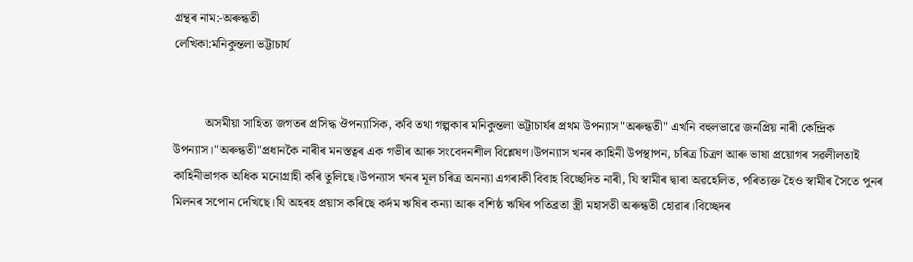গ্ৰন্থৰ নাম:-অৰুন্ধতী
লেখিকা:মনিকুন্তলা ভট্টাচাৰ্য


          অসমীয়া সাহিত্য জগতৰ প্ৰসিদ্ধ ঔপন্যাসিক, কবি তথা গল্পকাৰ মনিকুন্তলা ভট্টাচাৰ্যৰ প্ৰথম উপন্যাস"অৰুন্ধতী" এখনি বহুলভাৱে জনপ্ৰিয় নাৰী কেন্দ্ৰিক উপন্যাস।"অৰুন্ধতী"প্ৰধানকৈ নাৰীৰ মনস্তত্বৰ এক গভীৰ আৰু সংবেদনশীল বিশ্লেষণ।উপন্যাস খনৰ কাহিনী উপস্থাপন, চৰিত্ৰ চিত্ৰণ আৰু ভাষা প্ৰয়োগৰ সৱলীলতাই কাহিনীভাগক অধিক মনোগ্ৰাহী কৰি তুলিছে।উপন্যাস খনৰ মূল চৰিত্ৰ অনন্যা এগৰাকী বিবাহ বিচ্ছেদিত নাৰী, যি স্বামীৰ দ্বাৰা অৱহেলিত, পৰিত্যক্ত হৈও স্বামীৰ সৈতে পুনৰ মিলনৰ সপোন দেখিছে।যি অহৰহ প্ৰয়াস কৰিছে কৰ্দম ঋষিৰ কন্যা আৰু বশিষ্ঠ ঋষিৰ পতিব্ৰতা স্ত্ৰী মহাসতী অৰুন্ধতী হোৱাৰ।বিচ্ছেদৰ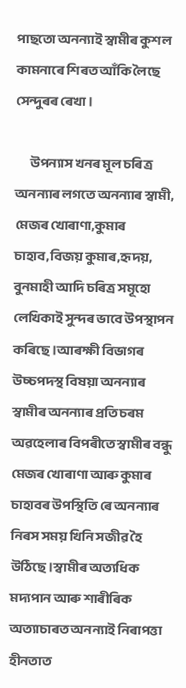পাছতো অনন্যাই স্বামীৰ কুশল কামনাৰে শিৰত আঁকি লৈছে সেন্দুৰৰ ৰেখা।

       উপন্যাস খনৰ মূল চৰিত্ৰ অনন্যাৰ লগতে অনন্যাৰ স্বামী, মেজৰ খোৰাণা,কুমাৰ চাহাব,বিজয় কুমাৰ,হৃদয়, বুনমাহী আদি চৰিত্ৰ সমূহো লেখিকাই সুন্দৰ ভাবে উপস্থাপন কৰিছে।আৰক্ষী বিভাগৰ উচ্চপদস্থ বিষয়া অনন্যাৰ স্বামীৰ অনন্যাৰ প্ৰতি চৰম অৱহেলাৰ বিপৰীতে স্বামীৰ বন্ধু মেজৰ খোৰাণা আৰু কুমাৰ চাহাবৰ উপস্থিতি ৰে অনন্যাৰ নিৰস সময় খিনি সজীৱ হৈ উঠিছে।স্বামীৰ অত্যধিক মদ্যপান আৰু শাৰীৰিক অত্যাচাৰত অনন্যাই নিৰাপত্তা হীনতাত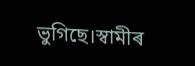ভুগিছে।স্বামীৰ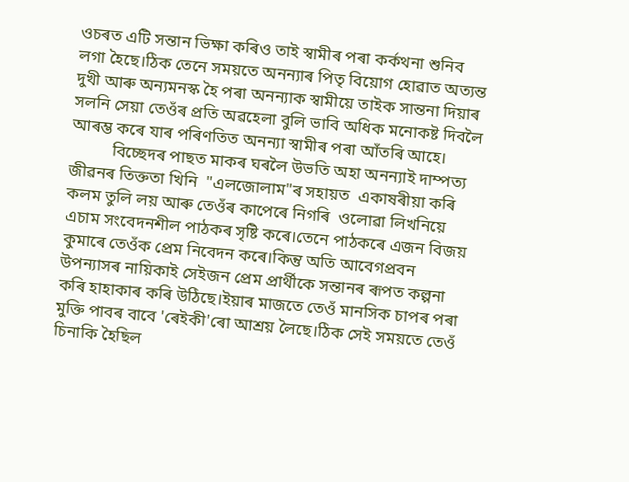ওচৰত এটি সন্তান ভিক্ষা কৰিও তাই স্বামীৰ পৰা কৰ্কথনা শুনিব লগা হৈছে।ঠিক তেনে সময়তে অনন্যাৰ পিতৃ বিয়োগ হোৱাত অত্যন্ত দুখী আৰু অন্যমনস্ক হৈ পৰা অনন্যাক স্বামীয়ে তাইক সান্তনা দিয়াৰ সলনি সেয়া তেওঁৰ প্ৰতি অৱহেলা বুলি ভাবি অধিক মনোকষ্ট দিবলৈ আৰম্ভ কৰে যাৰ পৰিণতিত অনন্যা স্বামীৰ পৰা আঁতৰি আহে।
          বিচ্ছেদৰ পাছত মাকৰ ঘৰলৈ উভতি অহা অনন্যাই দাম্পত্য জীৱনৰ তিক্ততা খিনি  "এলজোলাম"ৰ সহায়ত  একাষৰীয়া কৰি কলম তুলি লয় আৰু তেওঁৰ কাপেৰে নিগৰি  ওলোৱা লিখনিয়ে এচাম সংবেদনশীল পাঠকৰ সৃষ্টি কৰে।তেনে পাঠকৰে এজন বিজয় কুমাৰে তেওঁক প্ৰেম নিবেদন কৰে।কিন্তু অতি আবেগপ্ৰবন উপন্যাসৰ নায়িকাই সেইজন প্ৰেম প্ৰাৰ্থীকে সন্তানৰ ৰূপত কল্পনা কৰি হাহাকাৰ কৰি উঠিছে।ইয়াৰ মাজতে তেওঁ মানসিক চাপৰ পৰা মুক্তি পাবৰ বাবে 'ৰেইকী'ৰো আশ্ৰয় লৈছে।ঠিক সেই সময়তে তেওঁ চিনাকি হৈছিল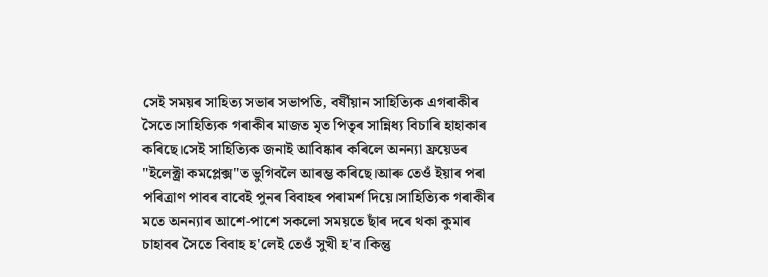সেই সময়ৰ সাহিত্য সভাৰ সভাপতি, বৰ্ষীয়ান সাহিত্যিক এগৰাকীৰ সৈতে।সাহিত্যিক গৰাকীৰ মাজত মৃত পিতৃৰ সান্নিধ্য বিচাৰি হাহাকাৰ কৰিছে।সেই সাহিত্যিক জনাই আবিষ্কাৰ কৰিলে অনন্যা ফ্ৰয়েডৰ "ইলেক্ট্ৰা কমপ্লেক্স"ত ভুগিবলৈ আৰম্ভ কৰিছে।আৰু তেওঁ ইয়াৰ পৰা পৰিত্ৰাণ পাবৰ বাবেই পুনৰ বিবাহৰ পৰামৰ্শ দিয়ে।সাহিত্যিক গৰাকীৰ মতে অনন্যাৰ আশে-পাশে সকলো সময়তে ছাঁৰ দৰে থকা কুমাৰ চাহাবৰ সৈতে বিবাহ হ'লেই তেওঁ সুখী হ'ব।কিন্তু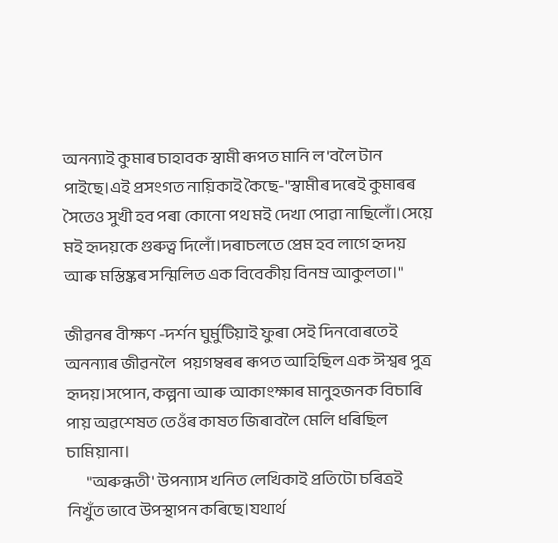অনন্যাই কুমাৰ চাহাবক স্বামী ৰূপত মানি ল'বলৈ টান পাইছে।এই প্ৰসংগত নায়িকাই কৈছে-"স্বামীৰ দৰেই কুমাৰৰ সৈতেও সুখী হব পৰা কোনো পথ মই দেখা পোৱা নাছিলোঁ।সেয়ে মই হৃদয়কে গুৰুত্ব দিলোঁ।দৰাচলতে প্ৰেম হব লাগে হৃদয় আৰু মস্তিষ্কৰ সন্মিলিত এক বিবেকীয় বিনম্ৰ আকুলতা।"

জীৱনৰ বীক্ষণ -দৰ্শন ঘুৰ্মুটিয়াই ফুৰা সেই দিনবোৰতেই অনন্যাৰ জীৱনলৈ  পয়গম্বৰৰ ৰূপত আহিছিল এক ঈশ্বৰ পুত্ৰ হৃদয়।সপোন, কল্পনা আৰু আকাংক্ষাৰ মানুহজনক বিচাৰি পায় অৱশেষত তেওঁৰ কাষত জিৰাবলৈ মেলি ধৰিছিল চামিয়ানা।
       "অৰুন্ধতী' উপন্যাস খনিত লেখিকাই প্ৰতিটো চৰিত্ৰই নিখুঁত ভাবে উপস্থাপন কৰিছে।যথাৰ্থ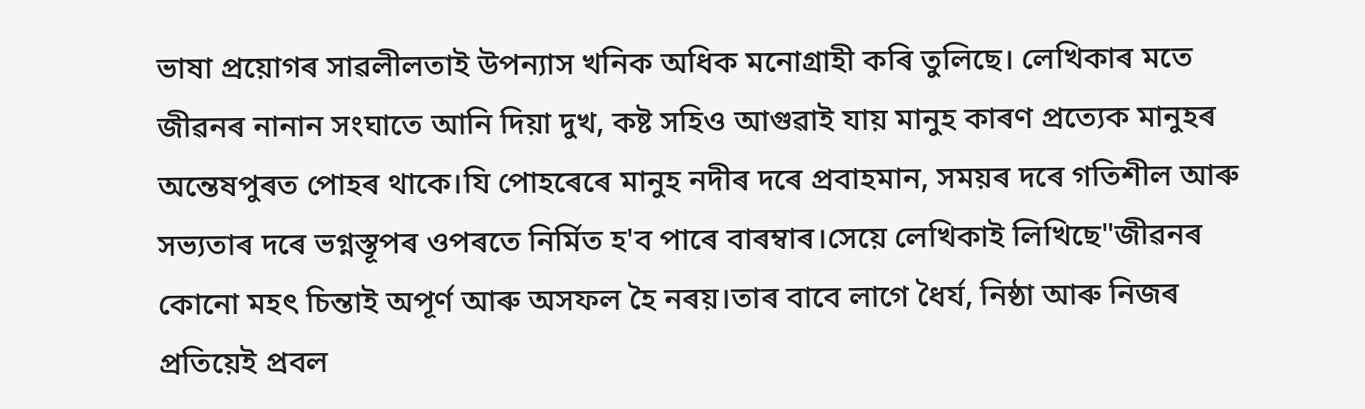ভাষা প্ৰয়োগৰ সাৱলীলতাই উপন্যাস খনিক অধিক মনোগ্ৰাহী কৰি তুলিছে। লেখিকাৰ মতে জীৱনৰ নানান সংঘাতে আনি দিয়া দুখ, কষ্ট সহিও আগুৱাই যায় মানুহ কাৰণ প্ৰত্যেক মানুহৰ অন্তেষপুৰত পোহৰ থাকে।যি পোহৰেৰে মানুহ নদীৰ দৰে প্ৰবাহমান, সময়ৰ দৰে গতিশীল আৰু সভ্যতাৰ দৰে ভগ্নস্তূপৰ ওপৰতে নিৰ্মিত হ'ব পাৰে বাৰম্বাৰ।সেয়ে লেখিকাই লিখিছে"জীৱনৰ কোনো মহৎ চিন্তাই অপূৰ্ণ আৰু অসফল হৈ নৰয়।তাৰ বাবে লাগে ধৈৰ্য, নিষ্ঠা আৰু নিজৰ প্ৰতিয়েই প্ৰবল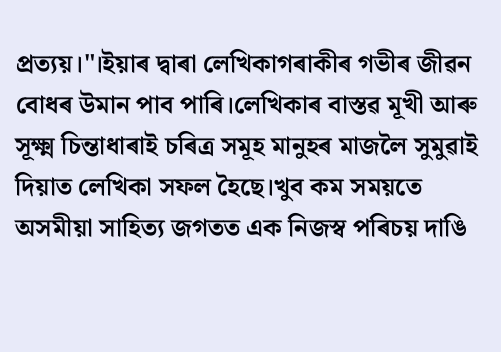প্ৰত্যয়।"।ইয়াৰ দ্বাৰা লেখিকাগৰাকীৰ গভীৰ জীৱন বোধৰ উমান পাব পাৰি।লেখিকাৰ বাস্তৱ মূখী আৰু সূক্ষ্ম চিন্তাধাৰাই চৰিত্ৰ সমূহ মানুহৰ মাজলৈ সুমুৱাই দিয়াত লেখিকা সফল হৈছে।খুব কম সময়তে অসমীয়া সাহিত্য জগতত এক নিজস্ব পৰিচয় দাঙি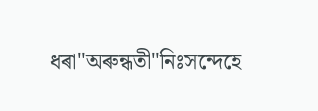ধৰা"অৰুন্ধতী"নিঃসন্দেহে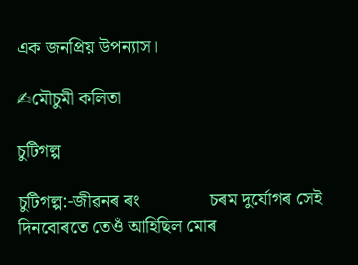এক জনপ্ৰিয় উপন্যাস।

✍মৌচুমী কলিতা

চুটিগল্প

চুটিগল্প:-জীৱনৰ ৰং               চৰম দুৰ্যোগৰ সেই দিনবোৰতে তেওঁ আহিছিল মোৰ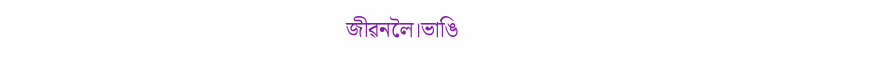জীৱনলৈ।ভাঙি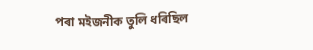পৰা মইজনীক তুলি ধৰিছিল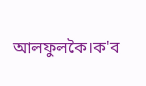আলফুলকৈ।ক'ব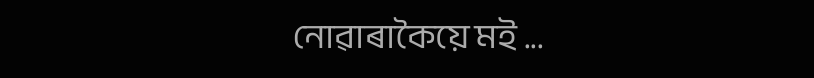নোৱাৰাকৈয়ে মই ...